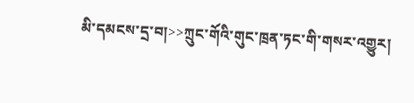མི་དམངས་དྲ་བ།>>ཀྲུང་གོའི་གུང་ཁྲན་ཏང་གི་གསར་འགྱུར།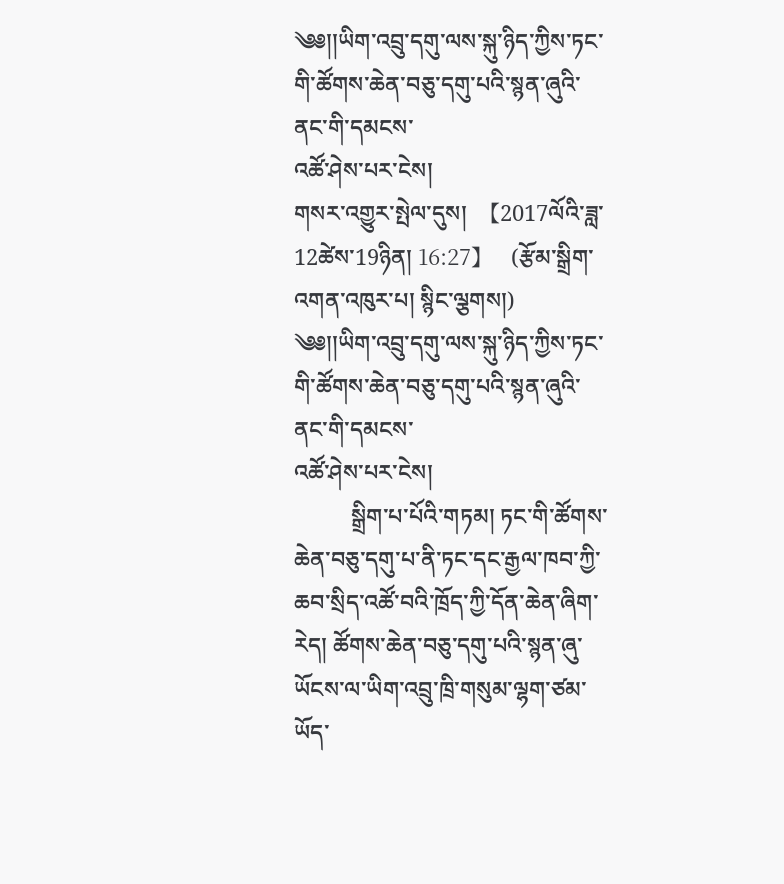༄༅།།ཡིག་འབྲུ་དགུ་ལས་སྐུ་ཉིད་ཀྱིས་ཏང་གི་ཚོགས་ཆེན་བཅུ་དགུ་པའི་སྙན་ཞུའི་ནང་གི་དམངས་
འཚོ་ཤེས་པར་ངེས།
གསར་འགྱུར་སྤེལ་དུས།  【2017ལོའི་ཟླ་ 12ཚེས་19ཉིན། 16:27】   (རྩོམ་སྒྲིག་འགན་འཁུར་པ། སྙིང་ལྕགས།)
༄༅།།ཡིག་འབྲུ་དགུ་ལས་སྐུ་ཉིད་ཀྱིས་ཏང་གི་ཚོགས་ཆེན་བཅུ་དགུ་པའི་སྙན་ཞུའི་ནང་གི་དམངས་
འཚོ་ཤེས་པར་ངེས།
          སྒྲིག་པ་པོའི་གཏམ། ཏང་གི་ཚོགས་ཆེན་བཅུ་དགུ་པ་ནི་ཏང་དང་རྒྱལ་ཁབ་ཀྱི་ཆབ་སྲིད་འཚོ་བའི་ཁྲོད་ཀྱི་དོན་ཆེན་ཞིག་རེད། ཚོགས་ཆེན་བཅུ་དགུ་པའི་སྙན་ཞུ་ཡོངས་ལ་ཡིག་འབྲུ་ཁྲི་གསུམ་ལྷག་ཙམ་ཡོད་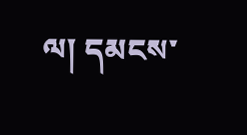ལ། དམངས་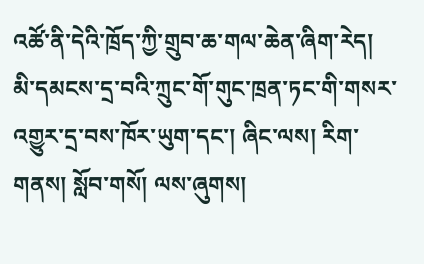འཚོ་ནི་དེའི་ཁྲོད་ཀྱི་གྲུབ་ཆ་གལ་ཆེན་ཞིག་རེད། མི་དམངས་དྲ་བའི་ཀྲུང་གོ་གུང་ཁྲན་ཏང་གི་གསར་འགྱུར་དྲ་བས་ཁོར་ཡུག་དང་། ཞིང་ལས། རིག་གནས། སློབ་གསོ། ལས་ཞུགས།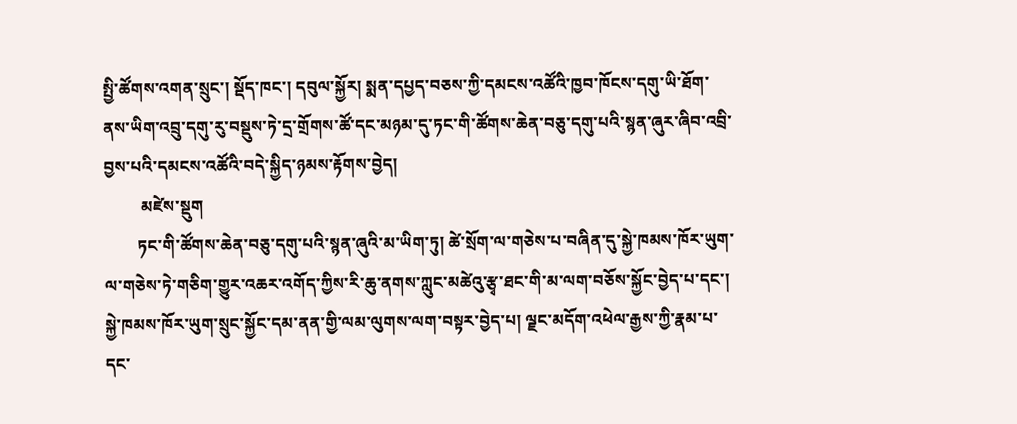སྤྱི་ཚོགས་འགན་སྲུང་། སྡོད་ཁང་། དབུལ་སྐྱོར། སྨན་དཔྱད་བཅས་ཀྱི་དམངས་འཚོའི་ཁྱབ་ཁོངས་དགུ་ཡི་ཐོག་ནས་ཡིག་འབྲུ་དགུ་རུ་བསྡུས་ཏེ་དྲ་གྲོགས་ཚོ་དང་མཉམ་དུ་ཏང་གི་ཚོགས་ཆེན་བཅུ་དགུ་པའི་སྙན་ཞུར་ཞིབ་འབྲི་བྱས་པའི་དམངས་འཚོའི་བདེ་སྐྱིད་ཉམས་རྟོགས་བྱེད།
         མཛེས་སྡུག
        ཏང་གི་ཚོགས་ཆེན་བཅུ་དགུ་པའི་སྙན་ཞུའི་མ་ཡིག་ཏུ། ཚེ་སྲོག་ལ་གཅེས་པ་བཞིན་དུ་སྐྱེ་ཁམས་ཁོར་ཡུག་ལ་གཅེས་ཏེ་གཅིག་གྱུར་འཆར་འགོད་ཀྱིས་རི་ཆུ་ནགས་ཀླུང་མཚེའུ་རྩྭ་ཐང་གི་མ་ལག་བཅོས་སྐྱོང་བྱེད་པ་དང་། སྐྱེ་ཁམས་ཁོར་ཡུག་སྲུང་སྐྱོང་དམ་ནན་གྱི་ལམ་ལུགས་ལག་བསྟར་བྱེད་པ། ལྗང་མདོག་འཕེལ་རྒྱས་ཀྱི་རྣམ་པ་དང་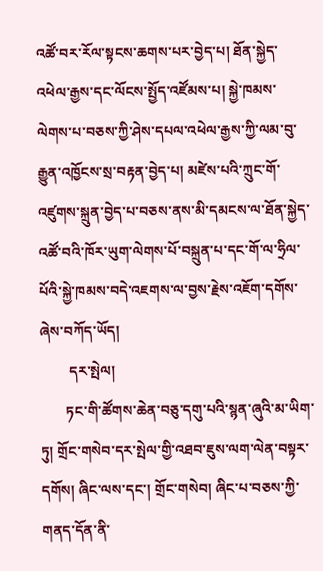འཚོ་བར་རོལ་སྟངས་ཆགས་པར་བྱེད་པ། ཐོན་སྐྱེད་འཕེལ་རྒྱས་དང་ལོངས་སྤྱོད་འཛོམས་པ། སྐྱེ་ཁམས་ལེགས་པ་བཅས་ཀྱི་ཤེས་དཔལ་འཕེལ་རྒྱས་ཀྱི་ལམ་བུ་རྒྱུན་འཁྱོངས་སྲ་བརྟན་བྱེད་པ། མཛེས་པའི་ཀྲུང་གོ་འཛུགས་སྐྲུན་བྱེད་པ་བཅས་ནས་མི་དམངས་ལ་ཐོན་སྐྱེད་འཚོ་བའི་ཁོར་ཡུག་ལེགས་པོ་བསྐྲུན་པ་དང་གོ་ལ་ཧྲིལ་པོའི་སྐྱེ་ཁམས་བདེ་འཇགས་ལ་བྱས་རྗེས་འཇོག་དགོས་ཞེས་བཀོད་ཡོད།
        དར་སྤེལ།
       ཏང་གི་ཚོགས་ཆེན་བཅུ་དགུ་པའི་སྙན་ཞུའི་མ་ཡིག་ཏུ། གྲོང་གསེབ་དར་སྤེལ་གྱི་འཐབ་ཇུས་ལག་ལེན་བསྟར་དགོས། ཞིང་ལས་དང་། གྲོང་གསེབ། ཞིང་པ་བཅས་ཀྱི་གནད་དོན་ནི་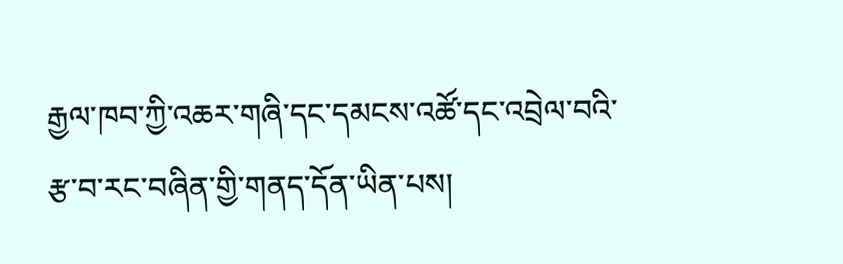རྒྱལ་ཁབ་ཀྱི་འཆར་གཞི་དང་དམངས་འཚོ་དང་འབྲེལ་བའི་རྩ་བ་རང་བཞིན་གྱི་གནད་དོན་ཡིན་པས།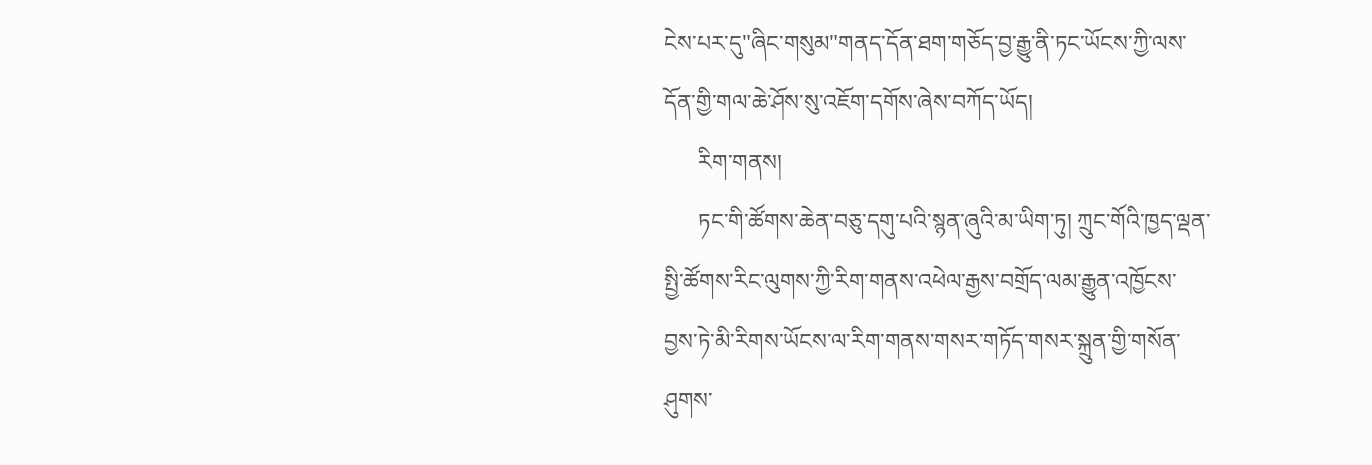ངེས་པར་དུ"ཞིང་གསུམ"གནད་དོན་ཐག་གཅོད་བྱ་རྒྱུ་ནི་ཏང་ཡོངས་ཀྱི་ལས་དོན་གྱི་གལ་ཆེ་ཤོས་སུ་འཇོག་དགོས་ཞེས་བཀོད་ཡོད།
      རིག་གནས།
      ཏང་གི་ཚོགས་ཆེན་བཅུ་དགུ་པའི་སྙན་ཞུའི་མ་ཡིག་ཏུ། ཀྲུང་གོའི་ཁྱད་ལྡན་སྤྱི་ཚོགས་རིང་ལུགས་ཀྱི་རིག་གནས་འཕེལ་རྒྱས་བགྲོད་ལམ་རྒྱུན་འཁྱོངས་བྱས་ཏེ་མི་རིགས་ཡོངས་ལ་རིག་གནས་གསར་གཏོད་གསར་སྐྲུན་གྱི་གསོན་ཤུགས་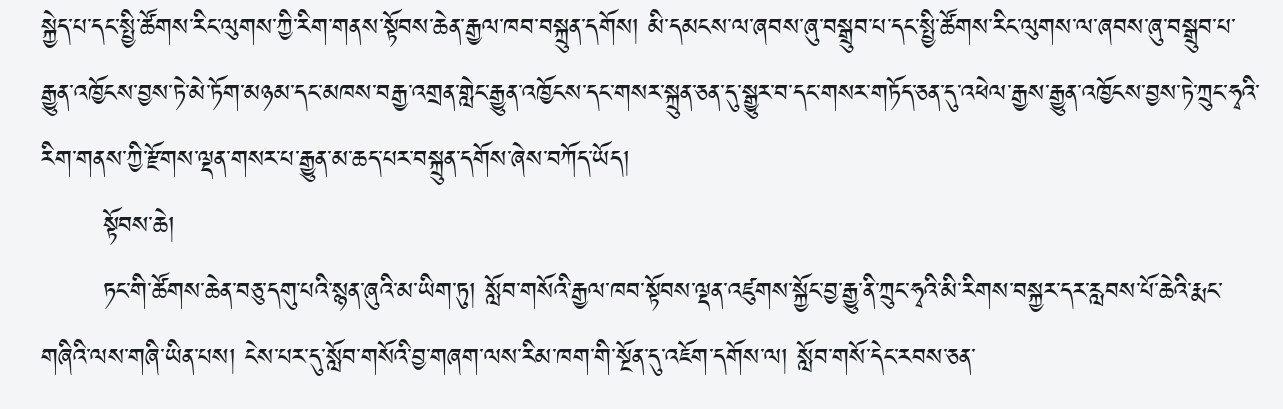སྐྱེད་པ་དང་སྤྱི་ཚོགས་རིང་ལུགས་ཀྱི་རིག་གནས་སྟོབས་ཆེན་རྒྱལ་ཁབ་བསྐྲུན་དགོས། མི་དམངས་ལ་ཞབས་ཞུ་བསྒྲུབ་པ་དང་སྤྱི་ཚོགས་རིང་ལུགས་ལ་ཞབས་ཞུ་བསྒྲུབ་པ་རྒྱུན་འཁྱོངས་བྱས་ཏེ་མེ་ཏོག་མཉམ་དང་མཁས་བརྒྱ་འགྲན་གླེང་རྒྱུན་འཁྱོངས་དང་གསར་སྐྲུན་ཅན་དུ་སྒྱུར་བ་དང་གསར་གཏོད་ཅན་དུ་འཕེལ་རྒྱས་རྒྱུན་འཁྱོངས་བྱས་ཏེ་ཀྲུང་ཧྭའི་རིག་གནས་ཀྱི་རྫོགས་ལྡན་གསར་པ་རྒྱུན་མ་ཆད་པར་བསྐྲུན་དགོས་ཞེས་བཀོད་ཡོད།
       སྟོབས་ཆེ།
       ཏང་གི་ཚོགས་ཆེན་བཅུ་དགུ་པའི་སྙན་ཞུའི་མ་ཡིག་ཏུ། སློབ་གསོའི་རྒྱལ་ཁབ་སྟོབས་ལྡན་འཛུགས་སྐྱོང་བྱ་རྒྱུ་ནི་ཀྲུང་ཧྭའི་མི་རིགས་བསྐྱར་དར་རླབས་པོ་ཆེའི་རྨང་གཞིའི་ལས་གཞི་ཡིན་པས། ངེས་པར་དུ་སློབ་གསོའི་བྱ་གཞག་ལས་རིམ་ཁག་གི་སྔོན་དུ་འཇོག་དགོས་ལ། སློབ་གསོ་དེང་རབས་ཅན་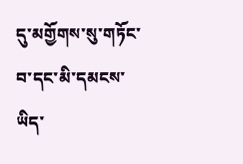དུ་མགྱོགས་སུ་གཏོང་བ་དང་མི་དམངས་ཡིད་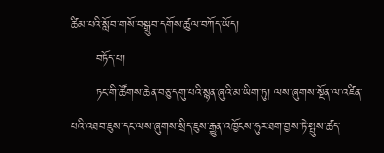ཚིམ་པའི་སློབ་གསོ་བསྒྲུབ་དགོས་ཚུལ་བཀོད་ཡོད།
      བཏོད་པ།
      ཏང་གི་ཚོགས་ཆེན་བཅུ་དགུ་པའི་སྙན་ཞུའི་མ་ཡིག་ཏུ། ལས་ཞུགས་སྔོན་ལ་འཛིན་པའི་འཐབ་ཇུས་དང་ལས་ཞུགས་སྲིད་ཇུས་རྒྱུན་འཁྱོངས་ཧུར་ཐག་བྱས་ཏེ་སྤུས་ཚད་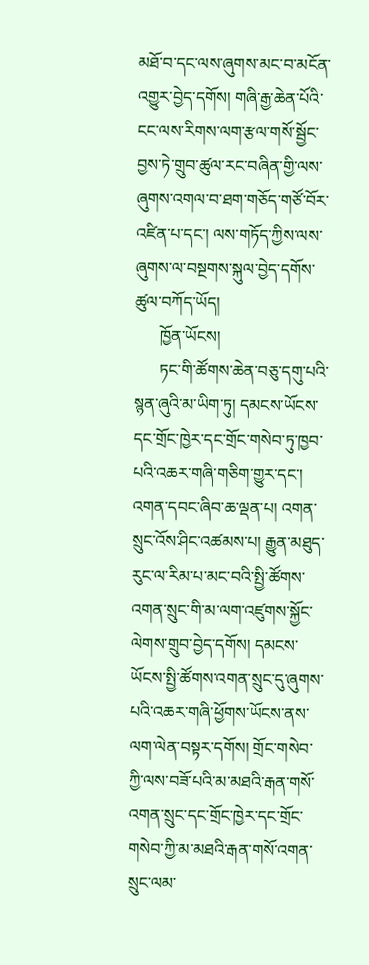མཐོ་བ་དང་ལས་ཞུགས་མང་བ་མངོན་འགྱུར་བྱེད་དགོས། གཞི་རྒྱ་ཆེན་པོའི་ངང་ལས་རིགས་ལག་རྩལ་གསོ་སྦྱོང་བྱས་ཏེ་གྲུབ་ཚུལ་རང་བཞིན་གྱི་ལས་ཞུགས་འགལ་བ་ཐག་གཅོད་གཙོ་བོར་འཛིན་པ་དང་། ལས་གཏོད་ཀྱིས་ལས་ཞུགས་ལ་བསྔགས་སྐུལ་བྱེད་དགོས་ཚུལ་བཀོད་ཡོད།
      ཁྱོན་ཡོངས།
      ཏང་གི་ཚོགས་ཆེན་བཅུ་དགུ་པའི་སྙན་ཞུའི་མ་ཡིག་ཏུ། དམངས་ཡོངས་དང་གྲོང་ཁྱེར་དང་གྲོང་གསེབ་ཏུ་ཁྱབ་པའི་འཆར་གཞི་གཅིག་གྱུར་དང་། འགན་དབང་ཞིབ་ཆ་ལྡན་པ། འགན་སྲུང་འོས་ཤིང་འཚམས་པ། རྒྱུན་མཐུད་རུང་ལ་རིམ་པ་མང་བའི་སྤྱི་ཚོགས་འགན་སྲུང་གི་མ་ལག་འཛུགས་སྐྱོང་ལེགས་གྲུབ་བྱེད་དགོས། དམངས་ཡོངས་སྤྱི་ཚོགས་འགན་སྲུང་དུ་ཞུགས་པའི་འཆར་གཞི་ཕྱོགས་ཡོངས་ནས་ལག་ལེན་བསྟར་དགོས། གྲོང་གསེབ་ཀྱི་ལས་བཟོ་པའི་མ་མཐའི་རྒན་གསོ་འགན་སྲུང་དང་གྲོང་ཁྱེར་དང་གྲོང་གསེབ་ཀྱི་མ་མཐའི་རྒན་གསོ་འགན་སྲུང་ལམ་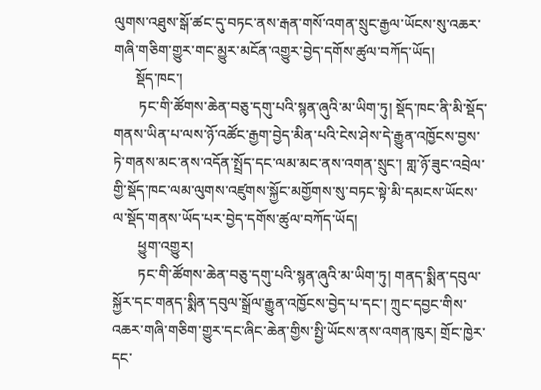ལུགས་འཐུས་སྒོ་ཚང་དུ་བཏང་ནས་རྒན་གསོ་འགན་སྲུང་རྒྱལ་ཡོངས་སུ་འཆར་གཞི་གཅིག་གྱུར་གང་མྱུར་མངོན་འགྱུར་བྱེད་དགོས་ཚུལ་བཀོད་ཡོད།
      སྡོད་ཁང་།
       ཏང་གི་ཚོགས་ཆེན་བཅུ་དགུ་པའི་སྙན་ཞུའི་མ་ཡིག་ཏུ། སྡོད་ཁང་ནི་མི་སྡོད་གནས་ཡིན་པ་ལས་ཉོ་འཚོང་རྒྱག་བྱེད་མིན་པའི་ངེས་ཤེས་དེ་རྒྱུན་འཁྱོངས་བྱས་ཏེ་གནས་མང་ནས་འདོན་སྤྲོད་དང་ལམ་མང་ནས་འགན་སྲུང་། གླ་ཉོ་ཟུང་འབྲེལ་གྱི་སྡོད་ཁང་ལམ་ལུགས་འཛུགས་སྐྱོང་མགྱོགས་སུ་བཏང་སྟེ་མི་དམངས་ཡོངས་ལ་སྡོད་གནས་ཡོད་པར་བྱེད་དགོས་ཚུལ་བཀོད་ཡོད།
       ཕྱུག་འགྱུར།
       ཏང་གི་ཚོགས་ཆེན་བཅུ་དགུ་པའི་སྙན་ཞུའི་མ་ཡིག་ཏུ། གནད་སྨིན་དབུལ་སྐྱོར་དང་གནད་སྨིན་དབུལ་སྒྲོལ་རྒྱུན་འཁྱོངས་བྱེད་པ་དང་། ཀྲུང་དབྱང་གིས་འཆར་གཞི་གཅིག་གྱུར་དང་ཞིང་ཆེན་གྱིས་སྤྱི་ཡོངས་ནས་འགན་ཁུར། གྲོང་ཁྱེར་དང་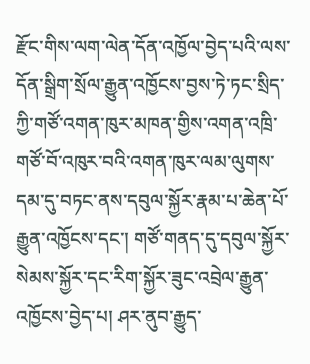རྫོང་གིས་ལག་ལེན་དོན་འཁྱོལ་བྱེད་པའི་ལས་དོན་སྒྲིག་སྲོལ་རྒྱུན་འཁྱོངས་བྱས་ཏེ་ཏང་སྲིད་ཀྱི་གཙོ་འགན་ཁུར་མཁན་གྱིས་འགན་འཁྲི་གཙོ་བོ་འཁུར་བའི་འགན་ཁུར་ལམ་ལུགས་དམ་དུ་བཏང་ནས་དབུལ་སྐྱོར་རྣམ་པ་ཆེན་པོ་རྒྱུན་འཁྱོངས་དང་། གཙོ་གནད་དུ་དབུལ་སྐྱོར་སེམས་སྐྱོར་དང་རིག་སྐྱོར་ཟུང་འབྲེལ་རྒྱུན་འཁྱོངས་བྱེད་པ། ཤར་ནུབ་རྒྱུད་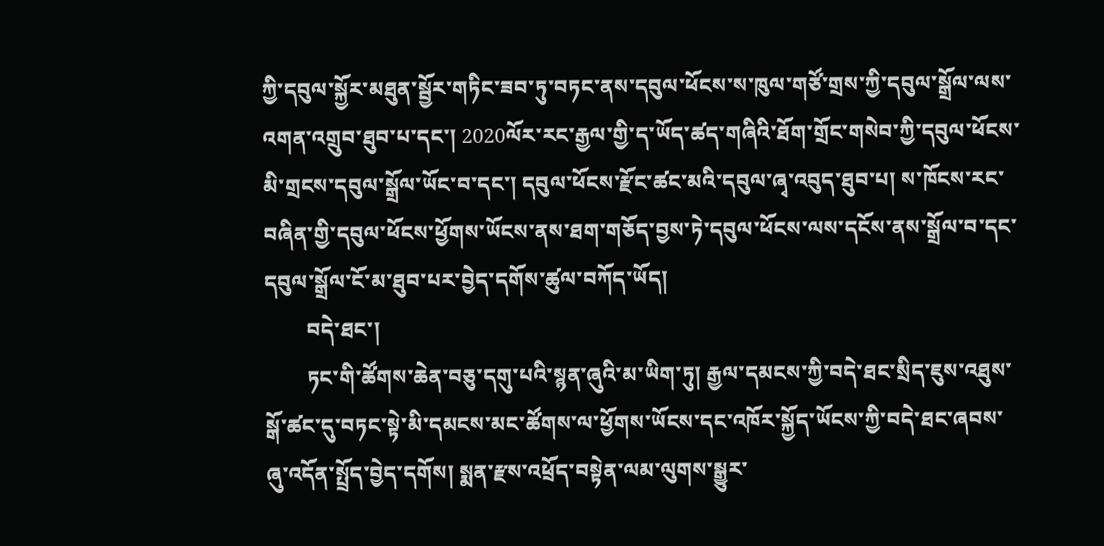ཀྱི་དབུལ་སྐྱོར་མཐུན་སྦྱོར་གཏིང་ཟབ་ཏུ་བཏང་ནས་དབུལ་ཕོངས་ས་ཁུལ་གཙོ་གྲས་ཀྱི་དབུལ་སྒྲོལ་ལས་འགན་འགྲུབ་ཐུབ་པ་དང་། 2020ལོར་རང་རྒྱལ་གྱི་ད་ཡོད་ཚད་གཞིའི་ཐོག་གྲོང་གསེབ་ཀྱི་དབུལ་ཕོངས་མི་གྲངས་དབུལ་སྒྲོལ་ཡོང་བ་དང་། དབུལ་ཕོངས་རྫོང་ཚང་མའི་དབུལ་ཞྭ་འབུད་ཐུབ་པ། ས་ཁོངས་རང་བཞིན་གྱི་དབུལ་ཕོངས་ཕྱོགས་ཡོངས་ནས་ཐག་གཅོད་བྱས་ཏེ་དབུལ་ཕོངས་ལས་དངོས་ནས་སྒྲོལ་བ་དང་དབུལ་སྒྲོལ་ངོ་མ་ཐུབ་པར་བྱེད་དགོས་ཚུལ་བཀོད་ཡོད།
        བདེ་ཐང་།
        ཏང་གི་ཚོགས་ཆེན་བཅུ་དགུ་པའི་སྙན་ཞུའི་མ་ཡིག་ཏུ། རྒྱལ་དམངས་ཀྱི་བདེ་ཐང་སྲིད་ཇུས་འཐུས་སྒོ་ཚང་དུ་བཏང་སྟེ་མི་དམངས་མང་ཚོགས་ལ་ཕྱོགས་ཡོངས་དང་འཁོར་སྐྱོད་ཡོངས་ཀྱི་བདེ་ཐང་ཞབས་ཞུ་འདོན་སྤྲོད་བྱེད་དགོས། སྨན་རྫས་འཕྲོད་བསྟེན་ལམ་ལུགས་སྒྱུར་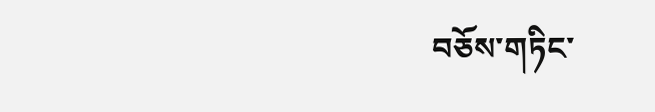བཅོས་གཏིང་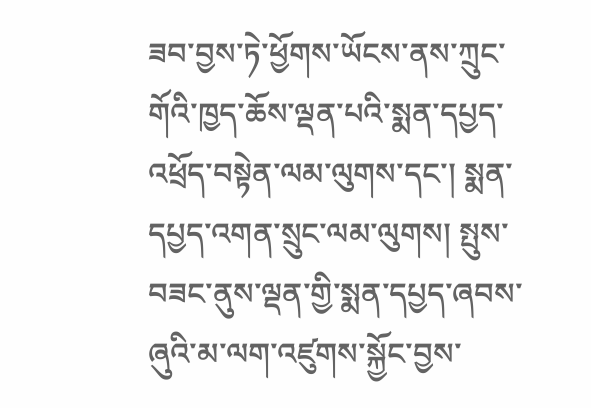ཟབ་བྱས་ཏེ་ཕྱོགས་ཡོངས་ནས་ཀྲུང་གོའི་ཁྱད་ཆོས་ལྡན་པའི་སྨན་དཔྱད་འཕྲོད་བསྟེན་ལམ་ལུགས་དང་། སྨན་དཔྱད་འགན་སྲུང་ལམ་ལུགས། སྤུས་བཟང་ནུས་ལྡན་གྱི་སྨན་དཔྱད་ཞབས་ཞུའི་མ་ལག་འཛུགས་སྐྱོང་བྱས་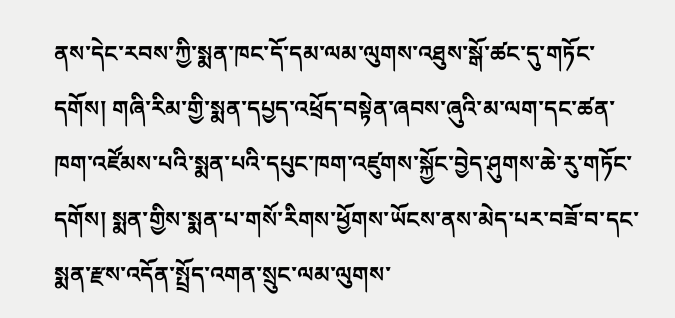ནས་དེང་རབས་ཀྱི་སྨན་ཁང་དོ་དམ་ལམ་ལུགས་འཐུས་སྒོ་ཚང་དུ་གཏོང་དགོས། གཞི་རིམ་གྱི་སྨན་དཔྱད་འཕྲོད་བསྟེན་ཞབས་ཞུའི་མ་ལག་དང་ཚན་ཁག་འཛོམས་པའི་སྨན་པའི་དཔུང་ཁག་འཛུགས་སྐྱོང་བྱེད་ཤུགས་ཆེ་རུ་གཏོང་དགོས། སྨན་གྱིས་སྨན་པ་གསོ་རིགས་ཕྱོགས་ཡོངས་ནས་མེད་པར་བཟོ་བ་དང་སྨན་རྫས་འདོན་སྤྲོད་འགན་སྲུང་ལམ་ལུགས་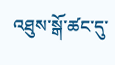འཐུས་སྒོ་ཚང་དུ་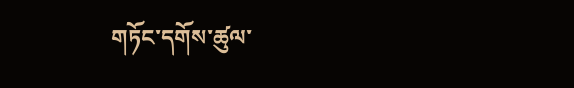གཏོང་དགོས་ཚུལ་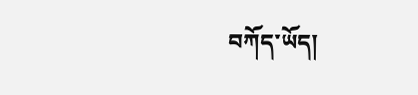བཀོད་ཡོད།